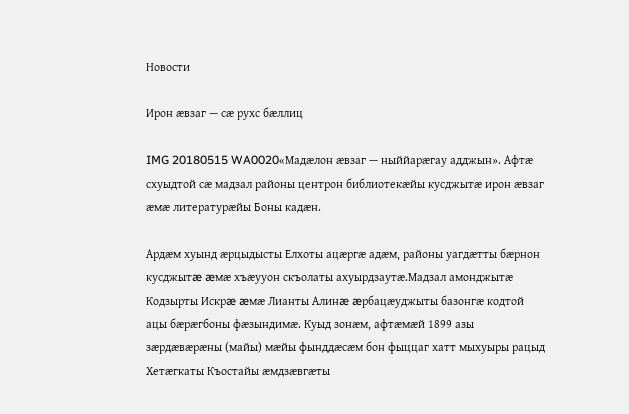Новости

Ирон æвзаг — сæ рухс бæллиц

IMG 20180515 WA0020«Мадæлон æвзаг — ныййарæгау адджын». Афтæ схуыдтой сæ мадзал районы центрон библиотекæйы кусджытæ ирон æвзаг æмæ литературæйы Боны кадæн.

Ардæм хуынд æрцыдысты Елхоты ацæргæ адæм, районы уагдæтты бæрнон кусджытæ æмæ хъæууон скъолаты ахуырдзаутæ.Мадзал амонджытæ Кодзырты Искрæ æмæ Лианты Алинæ æрбацæуджыты базонгæ кодтой ацы бæрæгбоны фæзындимæ. Куыд зонæм, афтæмæй 1899 азы зæрдæвæрæны (майы) мæйы фынддæсæм бон фыццаг хатт мыхуыры рацыд Хетæгкаты Къостайы æмдзæвгæты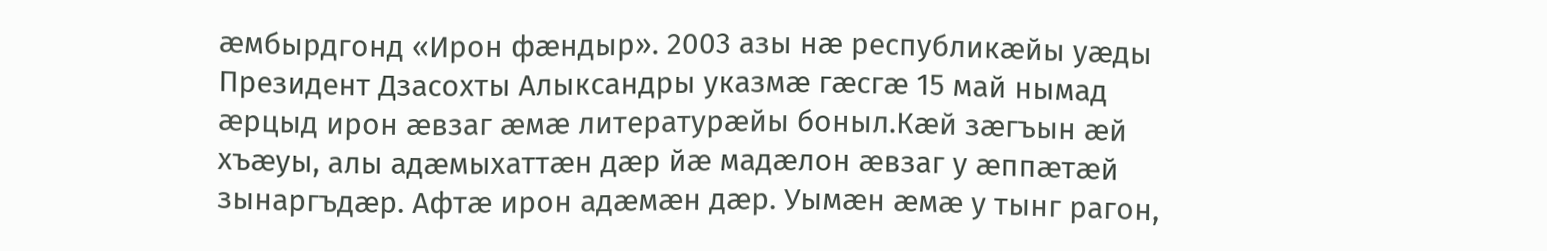æмбырдгонд «Ирон фæндыр». 2003 азы нæ республикæйы уæды Президент Дзасохты Алыксандры указмæ гæсгæ 15 май нымад æрцыд ирон æвзаг æмæ литературæйы боныл.Кæй зæгъын æй хъæуы, алы адæмыхаттæн дæр йæ мадæлон æвзаг у æппæтæй зынаргъдæр. Афтæ ирон адæмæн дæр. Уымæн æмæ у тынг рагон,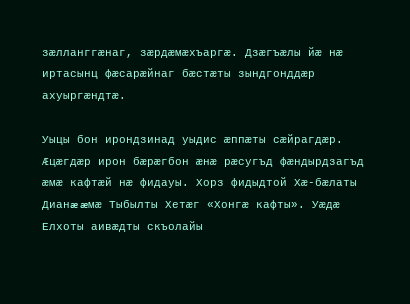зæлланггæнаг, зæрдæмæхъаргæ. Дзæгъæлы йæ нæ иртасынц фæсарæйнаг бæстæты зындгонддæр ахуыргæндтæ.

Уыцы бон ирондзинад уыдис æппæты сæйрагдæр. Æцæгдæр ирон бæрæгбон æнæ рæсугъд фæндырдзагъд æмæ кафтæй нæ фидауы. Хорз фидыдтой Хæ-бæлаты Дианæ æмæ Тыбылты Хетæг «Хонгæ кафты». Уæдæ Елхоты аивæдты скъолайы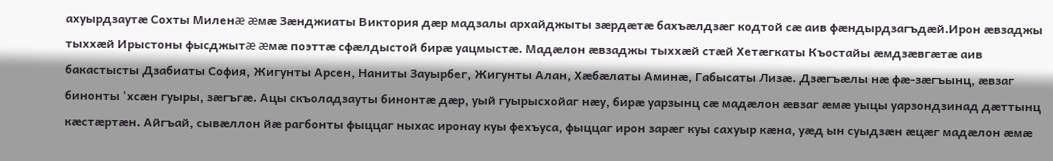ахуырдзаутæ Сохты Миленæ æмæ Зæнджиаты Виктория дæр мадзалы архайджыты зæрдæтæ бахъæлдзæг кодтой сæ аив фæндырдзагъдæй.Ирон æвзаджы тыххæй Ирыстоны фысджытæ æмæ поэттæ сфæлдыстой бирæ уацмыстæ. Мадæлон æвзаджы тыххæй стæй Хетæгкаты Къостайы æмдзæвгæтæ аив бакастысты Дзабиаты София, Жигунты Арсен, Наниты Зауырбег, Жигунты Алан, Хæбæлаты Аминæ, Габысаты Лизæ. Дзæгъæлы нæ фæ-зæгъынц, æвзаг бинонты 'хсæн гуыры, зæгъгæ. Ацы скъоладзауты бинонтæ дæр, уый гуырысхойаг нæу, бирæ уарзынц сæ мадæлон æвзаг æмæ уыцы уарзондзинад дæттынц кæстæртæн. Айгъай, сывæллон йæ рагбонты фыццаг ныхас иронау куы фехъуса, фыццаг ирон зарæг куы сахуыр кæна, уæд ын суыдзæн æцæг мадæлон æмæ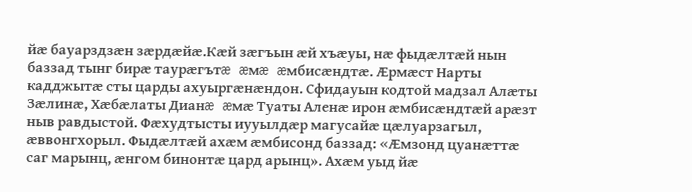йæ бауарздзæн зæрдæйæ.Кæй зæгъын æй хъæуы, нæ фыдæлтæй нын баззад тынг бирæ таурæгътæ æмæ æмбисæндтæ. Æрмæст Нарты кадджытæ сты царды ахуыргæнæндон. Сфидауын кодтой мадзал Алæты Зæлинæ, Хæбæлаты Дианæ æмæ Туаты Аленæ ирон æмбисæндтæй арæзт ныв равдыстой. Фæхудтысты иууылдæр магусайæ цæлуарзагыл, æввонгхорыл. Фыдæлтæй ахæм æмбисонд баззад: «Æмзонд цуанæттæ саг марынц, æнгом бинонтæ цард арынц». Ахæм уыд йæ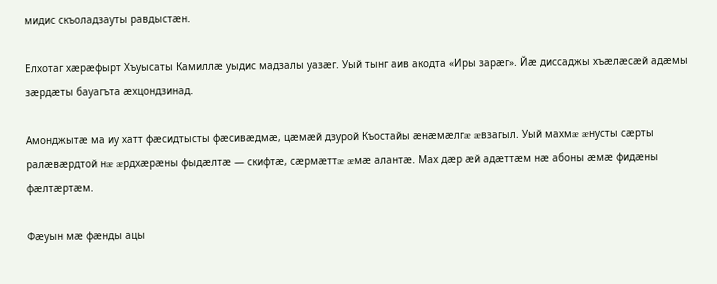мидис скъоладзауты равдыстæн.

Елхотаг хæрæфырт Хъуысаты Камиллæ уыдис мадзалы уазæг. Уый тынг аив акодта «Иры зарæг». Йæ диссаджы хъæлæсæй адæмы зæрдæты бауагъта æхцондзинад.

Амонджытæ ма иу хатт фæсидтысты фæсивæдмæ, цæмæй дзурой Къостайы æнæмæлгæ æвзагыл. Уый махмæ æнусты сæрты ралæвæрдтой нæ æрдхæрæны фыдæлтæ — скифтæ, сæрмæттæ æмæ алантæ. Мах дæр æй адæттæм нæ абоны æмæ фидæны фæлтæртæм.

Фæуын мæ фæнды ацы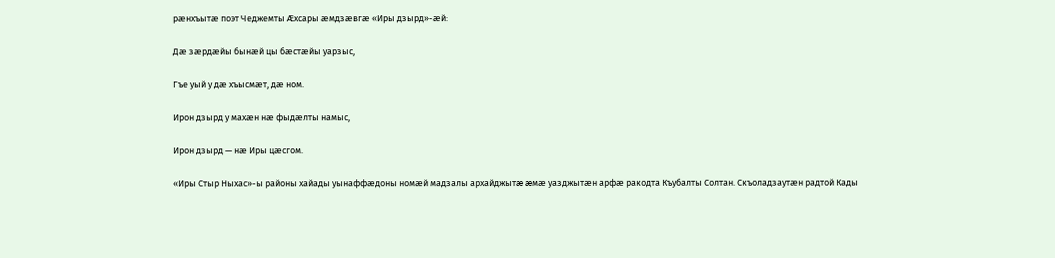рæнхъытæ поэт Чеджемты Æхсары æмдзæвгæ «Иры дзырд»-æй:

Дæ зæрдæйы бынæй цы бæстæйы уарзыс,

Гъе уый у дæ хъысмæт, дæ ном.

Ирон дзырд у махæн нæ фыдæлты намыс,

Ирон дзырд — нæ Иры цæсгом.

«Иры Стыр Ныхас»-ы районы хайады уынаффæдоны номæй мадзалы архайджытæ æмæ уазджытæн арфæ ракодта Къубалты Солтан. Скъоладзаутæн радтой Кады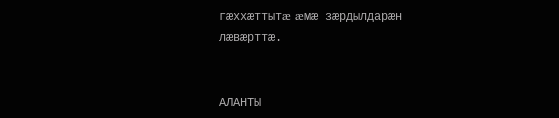гæххæттытæ æмæ зæрдылдарæн лæвæрттæ.


АЛАНТЫ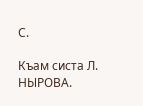С.

Къам систа Л. НЫРОВА.